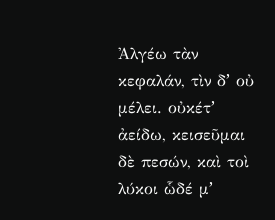Ἀλγέω τὰν κεφαλάν, τὶν δʼ οὐ μέλει. οὐκέτʼ ἀείδω, κεισεῦμαι δὲ πεσών, καὶ τοὶ λύκοι ὧδέ μʼ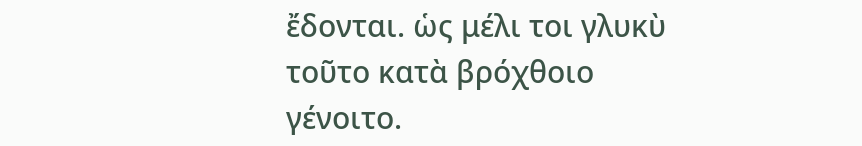ἔδονται. ὡς μέλι τοι γλυκὺ τοῦτο κατὰ βρόχθοιο γένοιτο.